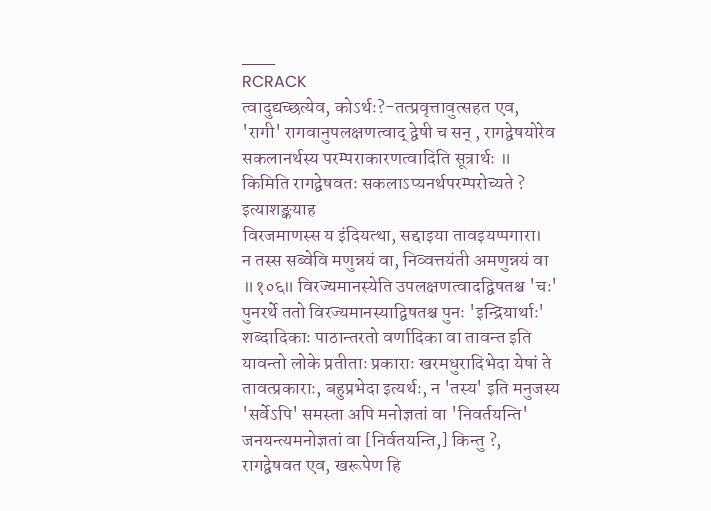___
RCRACK
त्वादुद्यच्छत्येव, कोऽर्थः?-तत्प्रवृत्तावुत्सहत एव, 'रागी' रागवानुपलक्षणत्वाद् द्वेषी च सन् , रागद्वेषयोरेव सकलानर्थस्य परम्पराकारणत्वादिति सूत्रार्थः ॥ किमिति रागद्वेषवतः सकलाऽप्यनर्थपरम्परोच्यते ? इत्याशङ्कयाह
विरजमाणस्स य इंदियत्था, सद्दाइया तावइयप्पगारा।
न तस्स सब्वेवि मणुन्नयं वा, निव्वत्तयंती अमणुन्नयं वा ॥१०६॥ विरज्यमानस्येति उपलक्षणत्वादद्विषतश्च 'चः' पुनरर्थे ततो विरज्यमानस्याद्विषतश्च पुनः 'इन्द्रियार्थाः' शब्दादिकाः पाठान्तरतो वर्णादिका वा तावन्त इति यावन्तो लोके प्रतीताः प्रकाराः खरमधुरादिभेदा येषां ते तावत्प्रकाराः, बहुप्रभेदा इत्यर्थः, न 'तस्य' इति मनुजस्य 'सर्वेऽपि' समस्ता अपि मनोज्ञतां वा 'निवर्तयन्ति' जनयन्त्यमनोज्ञतां वा [निर्वतयन्ति,] किन्तु ?, रागद्वेषवत एव, खरूपेण हि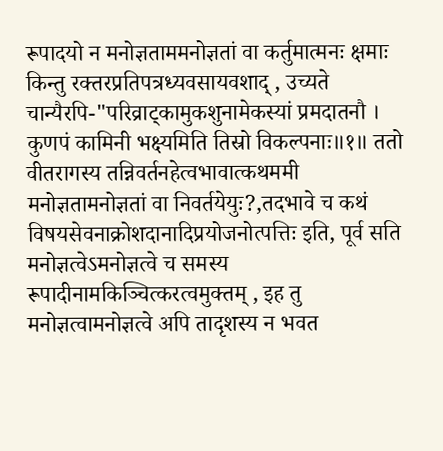रूपादयो न मनोज्ञताममनोज्ञतां वा कर्तुमात्मनः क्षमाः किन्तु रक्तरप्रतिपत्रध्यवसायवशाद् , उच्यते चान्यैरपि-"परिव्राट्कामुकशुनामेकस्यां प्रमदातनौ । कुणपं कामिनी भक्ष्यमिति तिस्रो विकल्पनाः॥१॥ ततो वीतरागस्य तन्निवर्तनहेत्वभावात्कथममी मनोज्ञतामनोज्ञतां वा निवर्तयेयुः?,तदभावे च कथं विषयसेवनाक्रोशदानादिप्रयोजनोत्पत्तिः इति, पूर्व सति मनोज्ञत्वेऽमनोज्ञत्वे च समस्य रूपादीनामकिञ्चित्करत्वमुक्तम् , इह तु मनोज्ञत्वामनोज्ञत्वे अपि तादृशस्य न भवत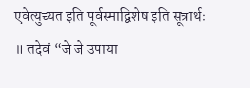एवेत्युच्यत इति पूर्वस्माद्विशेष इति सूत्रार्थः ॥ तदेवं “जे जे उपाया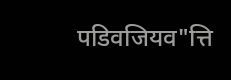पडिवजियव"त्ति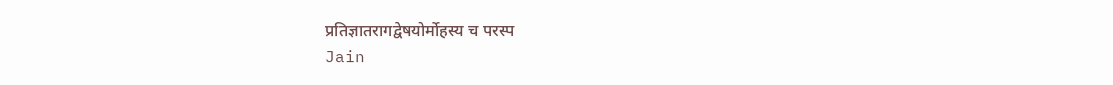प्रतिज्ञातरागद्वेषयोर्मोहस्य च परस्प
Jain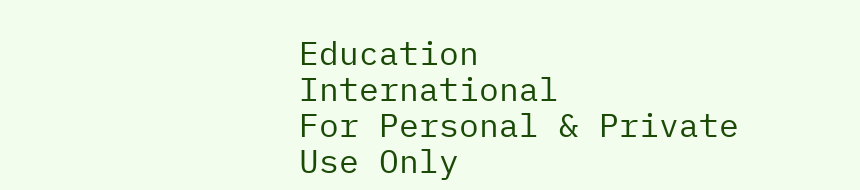Education International
For Personal & Private Use Only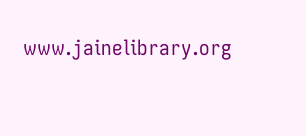www.jainelibrary.org